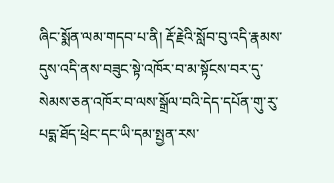ཞིང་སྨོན་ལམ་གདབ་པ་ནི། རྡོ་རྗེའི་སློབ་བུ་འདི་རྣམས་དུས་འདི་ནས་བཟུང་སྟེ་འཁོར་བ་མ་སྟོངས་བར་དུ་སེམས་ཅན་འཁོར་བ་ལས་སྒྲོལ་བའི་དེད་དཔོན་གུ་རུ་པདྨ་ཐོད་ཕྲེང་དང་ཡི་དམ་སྤྱན་རས་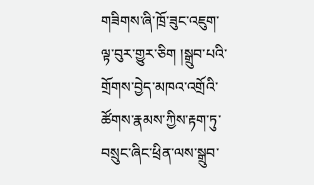གཟིགས་ཞི་ཁྲོ་ཟུང་འཇུག་ལྟ་བུར་གྱུར་ཅིག །སྒྲུབ་པའི་གྲོགས་བྱེད་མཁའ་འགྲོའི་ཚོགས་རྣམས་ཀྱིས་རྟག་ཏུ་བསྲུང་ཞིང་ཕྲིན་ལས་སྒྲུབ་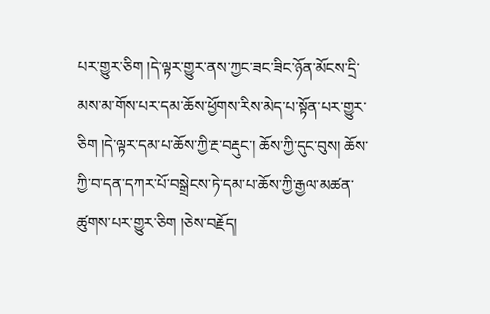པར་གྱུར་ཅིག །དེ་ལྟར་གྱུར་ནས་ཀྱང་ཟང་ཟིང་ཉོན་མོངས་དྲི་མས་མ་གོས་པར་དམ་ཆོས་ཕྱོགས་རིས་མེད་པ་སྟོན་པར་གྱུར་ཅིག །དེ་ལྟར་དམ་པ་ཆོས་ཀྱི་རྔ་བརྡུང་། ཆོས་ཀྱི་དུང་བུས། ཆོས་ཀྱི་བ་དན་དཀར་པོ་བསྒྲེངས་ཏེ་དམ་པ་ཆོས་ཀྱི་རྒྱལ་མཚན་ཚུགས་པར་གྱུར་ཅིག །ཅེས་བརྗོད།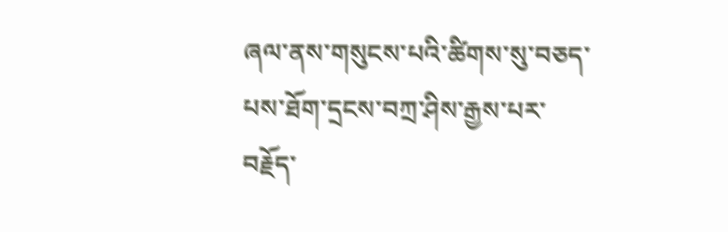ཞལ་ནས་གསུངས་པའི་ཚིགས་སུ་བཅད་པས་ཐོག་དྲངས་བཀྲ་ཤིས་རྒྱས་པར་བརྗོད་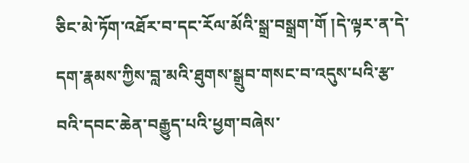ཅིང་མེ་ཏོག་འཐོར་བ་དང་རོལ་མོའི་སྒྲ་བསྒྲག་གོ །དེ་ལྟར་ན་དེ་དག་རྣམས་ཀྱིས་བླ་མའི་ཐུགས་སྒྲུབ་གསང་བ་འདུས་པའི་རྩ་བའི་དབང་ཆེན་བརྒྱུད་པའི་ཕྱག་བཞེས་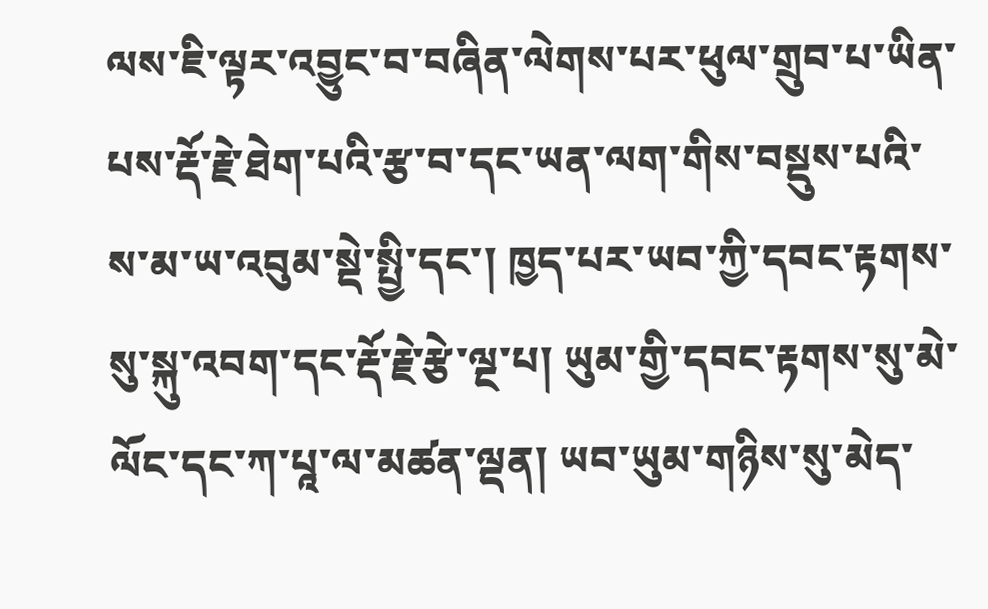ལས་ཇི་ལྟར་འབྱུང་བ་བཞིན་ལེགས་པར་ཕུལ་གྲུབ་པ་ཡིན་པས་རྡོ་རྗེ་ཐེག་པའི་རྩ་བ་དང་ཡན་ལག་གིས་བསྡུས་པའི་ས་མ་ཡ་འབུམ་སྡེ་སྤྱི་དང་། ཁྱད་པར་ཡབ་ཀྱི་དབང་རྟགས་སུ་སྐུ་འབག་དང་རྡོ་རྗེ་རྩེ་ལྔ་པ། ཡུམ་གྱི་དབང་རྟགས་སུ་མེ་ལོང་དང་ཀ་པཱ་ལ་མཚན་ལྡན། ཡབ་ཡུམ་གཉིས་སུ་མེད་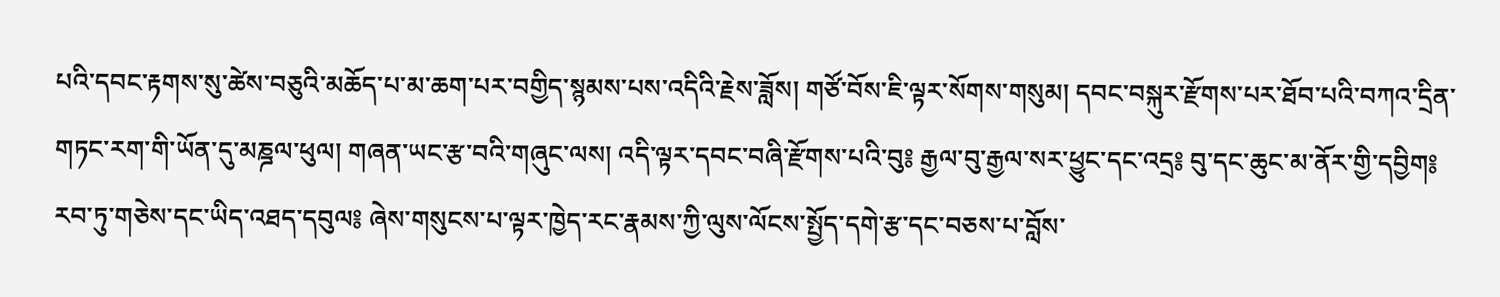པའི་དབང་རྟགས་སུ་ཚེས་བཅུའི་མཆོད་པ་མ་ཆག་པར་བགྱིད་སྙམས་པས་འདིའི་རྗེས་ཟློས། གཙོ་བོས་ཇི་ལྟར་སོགས་གསུམ། དབང་བསྐུར་རྫོགས་པར་ཐོབ་པའི་བཀའ་དྲིན་གཏང་རག་གི་ཡོན་དུ་མཎྜལ་ཕུལ། གཞན་ཡང་རྩ་བའི་གཞུང་ལས། འདི་ལྟར་དབང་བཞི་རྫོགས་པའི་བུ༔ རྒྱལ་བུ་རྒྱལ་སར་ཕྱུང་དང་འདྲ༔ བུ་དང་ཆུང་མ་ནོར་གྱི་དབྱིག༔ རབ་ཏུ་གཅེས་དང་ཡིད་འཐད་དབུལ༔ ཞེས་གསུངས་པ་ལྟར་ཁྱེད་རང་རྣམས་ཀྱི་ལུས་ལོངས་སྤྱོད་དགེ་རྩ་དང་བཅས་པ་བློས་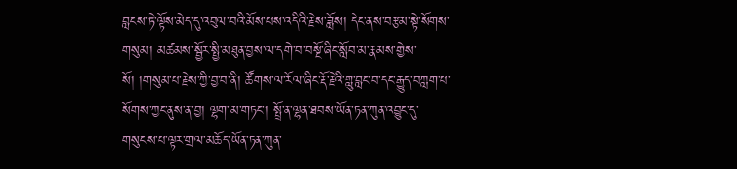བླངས་ཏེ་ལྟོས་མེད་དུ་འབུལ་བའི་མོས་པས་འདིའི་རྗེས་ཟློས། དེང་ནས་བརྩམ་སྟེ་སོགས་གསུམ། མཚམས་སྦྱོར་སྤྱི་མཐུན་བྱས་ལ་དགེ་བ་བསྔོ་ཞིང་སློབ་མ་རྣམས་གྱེས་སོ། །གསུམ་པ་རྗེས་ཀྱི་བྱ་བ་ནི། ཚོགས་ལ་རོལ་ཞིང་རྡོ་རྗེའི་གླུ་བླང་བ་དང་རྒྱུད་བཀླག་པ་སོགས་ཀྱང་ནུས་ན་བྱ། ལྷག་མ་གཏང་། སྤྲོ་ན་ལྷན་ཐབས་ཡོན་ཏན་ཀུན་འབྱུང་དུ་གསུངས་པ་ལྟར་གྲལ་མཆོད་ཡོན་ཏན་ཀུན་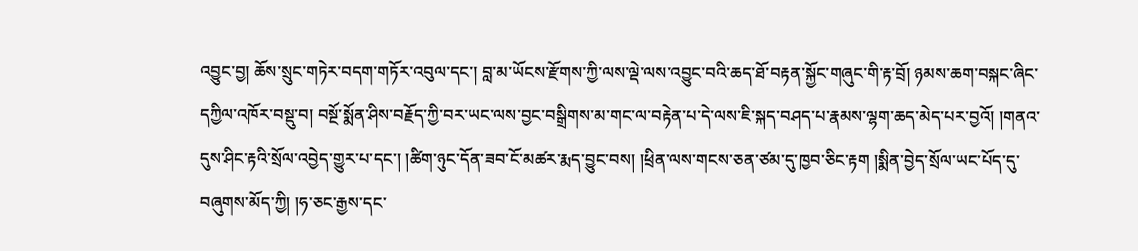འབྱུང་བྱ། ཆོས་སྲུང་གཏེར་བདག་གཏོར་འབུལ་དང་། བླ་མ་ཡོངས་རྫོགས་ཀྱི་ལས་ལྡེ་ལས་འབྱུང་བའི་ཆད་ཐོ་བརྟན་སྐྱོང་གཞུང་གི་རྟ་བྲོ། ཉམས་ཆག་བསྐང་ཞིང་དཀྱིལ་འཁོར་བསྡུ་བ། བསྔོ་སྨོན་ཤིས་བརྗོད་ཀྱི་བར་ཡང་ལས་བྱང་བསྒྲིགས་མ་གང་ལ་བརྟེན་པ་དེ་ལས་ཇི་སྐད་བཤད་པ་རྣམས་ལྷག་ཆད་མེད་པར་བྱའོ། །གནའ་དུས་ཤིང་རྟའི་སྲོལ་འབྱེད་གྱུར་པ་དང་། །ཚིག་ཉུང་དོན་ཟབ་ངོ་མཚར་རྨད་བྱུང་བས། །ཕྲིན་ལས་གངས་ཅན་ཙམ་དུ་ཁྱབ་ཅིང་རྟག །སྨིན་བྱེད་སྲོལ་ཡང་པོད་དུ་བཞུགས་མོད་ཀྱི། །ཧ་ཅང་རྒྱས་དང་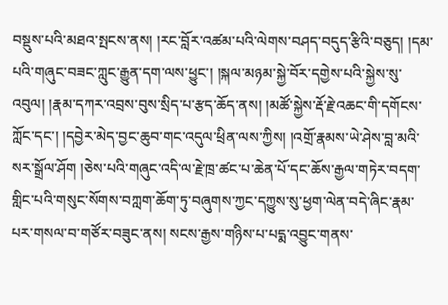བསྡུས་པའི་མཐའ་སྤངས་ནས། །རང་བློར་འཚམ་པའི་ལེགས་བཤད་བདུད་རྩིའི་བཅུད། །དམ་པའི་གཞུང་བཟང་ཀླུང་རྒྱུན་དག་ལས་ཕྱུང་། །སྐལ་མཉམ་སྐྱེ་བོར་དགྱེས་པའི་སྐྱེས་སུ་འབུལ། །རྣམ་དཀར་འབྲས་བུས་སྲིད་པ་རྩད་ཆོད་ནས། །མཚོ་སྐྱེས་རྡོ་རྗེ་འཆང་གི་དགོངས་ཀློང་དང་། །དབྱེར་མེད་བྱང་ཆུབ་གང་འདུལ་ཕྲིན་ལས་ཀྱིས། །འགྲོ་རྣམས་ཡེ་ཤེས་བླ་མའི་སར་སྒྲོལ་ཤོག །ཅེས་པའི་གཞུང་འདི་ལ་རྗེ་ཁྲ་ཚང་པ་ཆེན་པོ་དང་ཆོས་རྒྱལ་གཏེར་བདག་གླིང་པའི་གསུང་སོགས་བཀླག་ཆོག་ཏུ་བཞུགས་ཀྱང་དཀྱུས་སུ་ཕྱག་ལེན་བདེ་ཞིང་རྣམ་པར་གསལ་བ་གཙོར་བཟུང་ནས། སངས་རྒྱས་གཉིས་པ་པདྨ་འབྱུང་གནས་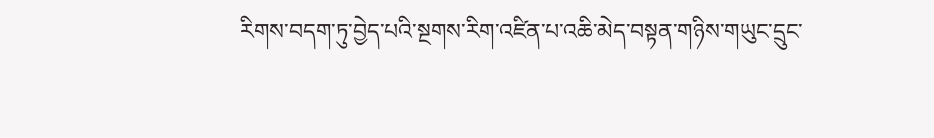རིགས་བདག་ཏུ་བྱེད་པའི་སྔགས་རིག་འཛིན་པ་འཆི་མེད་བསྟན་གཉིས་གཡུང་དྲུང་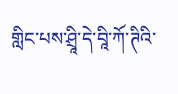གླིང་པས་ཤྲཱི་དེ་བཱི་ཀོ་ཊིའི་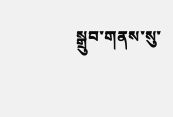སྒྲུབ་གནས་སུ་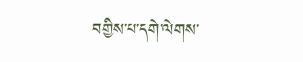བགྱིས་པ་དགེ་ལེགས་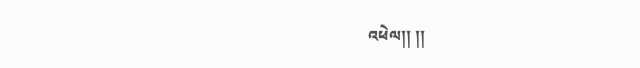འཕེལ།། །།